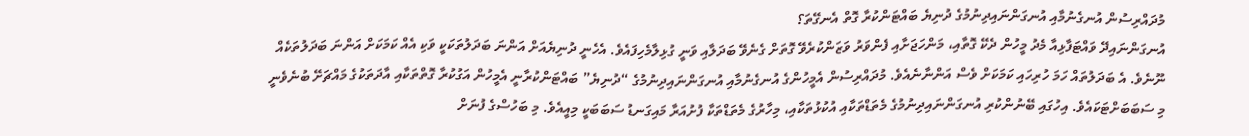މުދައްރިސުން އުނގެނުމާއި އުނގަންނައިދިނުމުގެ ދުނިޔެ ބައްޓަންކުރާ ގޮތް އެނގޭތަ؟
އުނގަންނައިދޭ ވައްޓަފާޅިއާ މެދު މީހުން ދެކޭ ގޮތާއި، މަންހަޖަށާއި ފެންވަރު ވަޒަންކުރެވޭ ގޮތަށް ގެނެވޭ ބަދަލާއި ވަނީ ގުޅިލާމެހިފައެވެ. އެހެނީ ދުނިޔެއަށް އަންނަ ބަދަލުތަކަކީ ވަކި އެއް ކަމަކަށް އަންނަ ބަދަލުތަކެއް ނޫނެވެ. އެ ބަދަލުތައް ހަމަ ހުރިހައި ކަމަކަށް ވެސް އަންނާނެއެވެ. މުދައްރިސުން އެމީހުންގެ އުނގެނުމާއި އުނގަންނައިދިނުމުގެ “ދުނިޔެ” ބައްޓަންކުރާނީ އެމީހުން އަގުކުރާ ގޮތްތަކާއި އާދަތަކުގެ މައްޗަށޭ ބުނެވެނީ މި ސަބަބަށްޓަކައެވެ. އިހުގައި ބޭނުންކުރި އުނގަންނައިދިނުމުގެ މެތަޑްތަކާއި އުކުޅުތަކާއި، މިހާރުގެ މެތަޑްތަކާ ފުށުއަރާ މައިގަނޑު ސަބަބަކީ މިއީއެވެ. މި ބަހުސްގެ ފުނަށް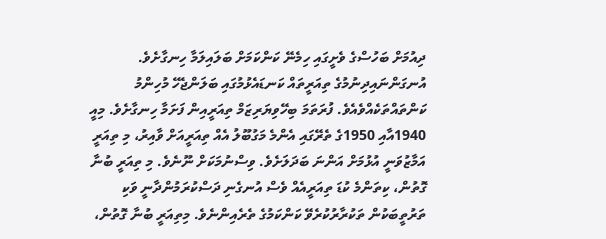ދިއުމަށް ބަހުސްގެ ވެށީގައި ހިމެނޭ ކަންކަމަށް ބަލައިލަމާ ހިނގާށެވެ.
އުނގަންނައިދިނުމުގެ ތިއަރީތައް ކަނޑައެޅުމުގައި ބަލަންޖެހޭ މުހިންމު ކަންތައްތަކެއްވެއެވެ. ފުރަތަމަ ބިހޭވިޔަރިޒަމް ތިއަރީއިން ފަށަމާ ހިނގާށެވެ. މިއީ 1940އާއި 1950ގެ ތެރޭގައި އެންމެ މަގުބޫލު އެއް ތިއަރީއަށް ވާއިރު، މި ތިއަރީ އަމާޒުވަނީ އުޅުމަށް އަންނަ ބަދަލަށެވެ. ވިސްނުމަކަށް ނޫނެވެ. މި ތިއަރީ ބުނާ ގޮތުން، ކިތަންމެ ކުޑަ ތިއަރީއެއް ވެސް އުނގެނި ދަސްކުރަމުންދާނީ ވަކި ތަރުތީބަކުން ތަކުރާރުކުރެވޭ ކަންކަމުގެ ތެރެއިންނެވެ. މިތިއަރީ ބުނާ ގޮތުން،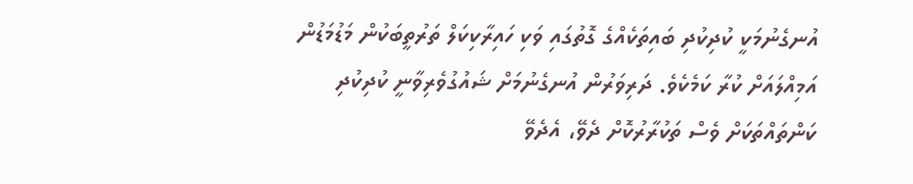އުނގެނުމަކީ ކުދިކުދި ބައިތަކެއްގެ ގޮތުގައި ވަކި ހައިރާކިކަލް ތަރުތީބަކުން މަޑުމަޑުން އަމިއްލައަށް ކުރާ ކަމެކެވެ. ދަރިވަރުން އުނގެނުމަށް ޝައުގުވެރިވާނީ ކުދިކުދި ކަންތައްތަކަށް ވެސް ތަކުރާރުކޮށް ދެވޭ، އެދެވޭ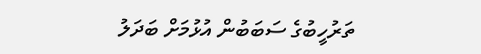ތަރުހީބުގެ ސަބަބުން އުޅުމަށް ބަދަލު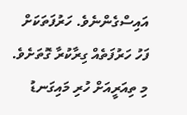އައިސްގެންނެވެ. ހަރުފަތަކަށް ފަހު ހަރުފަތެއް ގިރާކުރާ ގޮތަށެވެ. މި ތިއަރީއަށް ހުރި މައިގަނޑު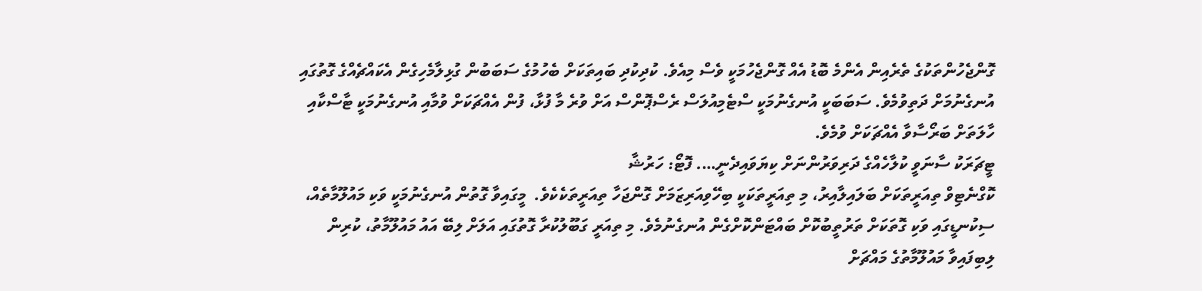ގޮންޖެހުންތަކުގެ ތެރެއިން އެންމެ ބޮޑު އެއް ގޮންޖެހުމަކީ ވެސް މިއެވެ. ކުދިކުދި ބައިތަކަށް ބެހުމުގެ ސަބަބުން ގުޅިލާމެހިގެން އެކައްޗެއްގެ ގޮތުގައި އުނގެނުމަށް ދަތިވުމެވެ. ސަބަބަކީ އުނގެނުމަކީ ސްޓެމިއުލަސް ރެސްޕޮންސް އަށް ވުރެ މާ ފުޅާ، ފުން އެއްޗަކަށް ވުމާއި އުނގެނުމަކީ ޓާސްކާއި ހާލަތަށް ބަރޯސާވާ އެއްޗަކަށް ވުމެވެ.
ޓީޗަރަކު ސާނަވީ ކުލާހެއްގެ ދަރިވަރުންނަށް ކިޔަވައިދެނީ…. ފޮޓޯ: ހަރުޝާ
ކޮގްނެޓިވް ތިއަރީތަކަށް ބަލައިލާއިރު، މި ތިއަރީތަކަކީ ބިހޭވިއަރިޒަމަށް ގޮންޖަހާ ތިއަރީތަކެކެވެ.  މީގައިވާ ގޮތުން އުނގެނުމަކީ ވަކި މައުލޫމާތެއް، ސިކުނޑީގައި ވަކި ގޮތަކަށް ތަރުތީބުކޮށް ބައްޓަންކޮށްގެން އުނގެނުމެވެ. މި ތިއަރީ ގަބޫލުކުރާ ގޮތުގައި އަލަށް ލިބޭ އައު މައުލޫމާތު، ކުރިން ލިބިފައިވާ މައުލޫމާތުގެ މައްޗަށް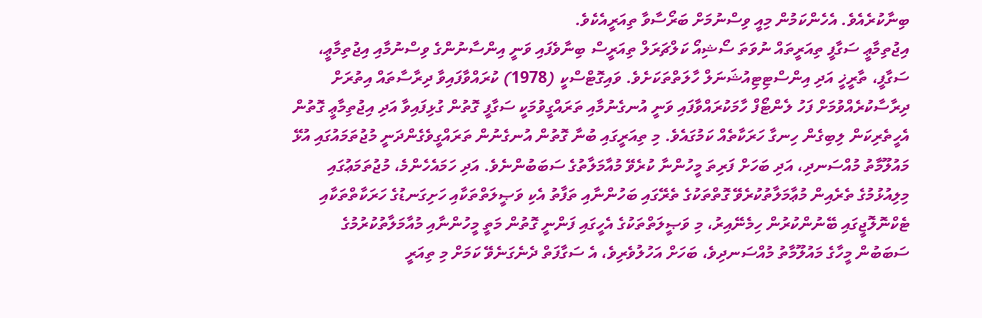ބިނާކުރެއެވެ. އެހެންކަމުން މިއީ ވިސްނުމަށް ބަރޯސާވާ ތިއަރީއެކެވެ.
އިޖުތިމާޢީ ސަގާފީ ތިއަރީތައް ނުވަތަ ސޯޝިއޯ ކަލްޗަރަލް ތިއަރީސް ބިނާވެފައި ވަނީ އިންސާނުންގެ ވިސްނުމާއި އިޖުތިމާޢީ، ސަގާފީ، ތާރީޚީ އަދި އިންސްޓިޓިއުޝަނަލް ހާލަތްތަކަށެވެ. ވައިގޮޓްސްކީ (1978) ކުރައްވާފައިވާ ދިރާސާތައް އިތުރަށް ދިރާސާކުރެއްވުމަށް ފަހު ލެންޓޯފް ހާމަކުރައްވާފައި ވަނީ އުނގެނުމާއި ތަރައްގީވުމަކީ ސަގާފީ ގޮތުން ގުޅިފައިވާ އަދި އިޖުތިމާޢީ ގޮތުން އެހީތެރިކަން ލިބިގެން ހިނގާ ހަރަކާތެއް ކަމުގައެވެ. މި ތިއަރީގައި ބުނާ ގޮތުން އުނގެނުން ތަރައްގީވެގެންދަނީ މުޖުތަމައުގައި އުޅޭ މައުލޫމާތު މުއްސަނދި، އަދި ބަހަށް ފަރިތަ މީހުންނާ ކުރެވޭ މުއާމަލާތުގެ ސަބަބުންނެވެ. އަދި ހަމައެހެންމެ، މުޖުތަމަޢުގައި މިލިއުޅުމުގެ ތެރެއިން މުޢާމަލާތުކުރެވޭ ގޮތްތަކުގެ ތެރޭގައި ބަހުންނާއި ތަފާތު އެކި ވަޞީލަތްތަކާއި ހަށިގަނޑުގެ ހަރަކާތްތަކާއި ޓެކްނޮލޮޖީގައި ބޭނުންކުރުން ހިމެނޭއިރު، މި ވަޞީލަތްތަކުގެ އެހީގައި ފަންނީ ގޮތުން މަތީ މީހުންނާއި މުއާމަލާތުކުރުމުގެ ސަބަބުން މީހާގެ މައުލޫމާތު މުއްސަނދިވެ، ބަހަށް އަހުލުވެރިވެ، އެ ސަގާފަތް ދެނެގަނެވޭ ކަމަށް މި ތިއަރީ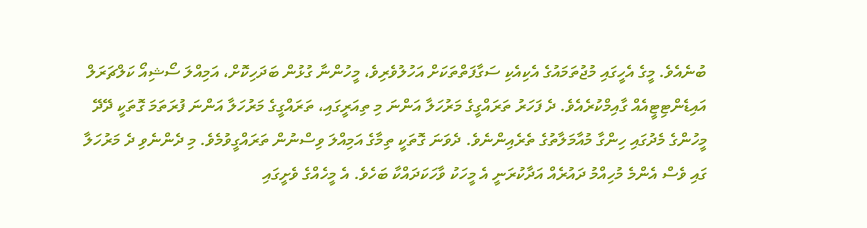ބުނެއެވެ. މީގެ އެހީގައި މުޖުތަމައުގެ އެކިއެކި ސަގާފަތްތަކަށް އަހުލުވެރިވެ، މީހުންނާ ގުޅުން ބަދަހިކޮށް، އަމިއްލަ ސޯޝިއޯ ކަލްޗަރަލް އައިޑެންޓިޓީއެއް ގާއިމްކުރެއެވެ. ދެ ފަހަރު ތަރައްގީގެ މަރުހަލާ އަންނަ މި ތިއަރީގައި، ތަރައްގީގެ މަރުހަލާ އަންނަ ފުރަތަމަ ގޮތަކީ ދޭދޭ މީހުންގެ މެދުގައި ހިންގާ މުއާމަލާތުގެ ތެރެއިންނެވެ. ދެވަނަ ގޮތަކީ ތިމާގެ އަމިއްލަ ވިސްނުން ތަރައްގީވުމެވެ. މި ދެންނެވި ދެ މަރުހަލާ ގައި ވެސް އެންމެ މުހިއްމު ދައުރެއް އަދާކުރަނީ އެ މީހަކު ވާހަކަދައްކާ ބަހެވެ. އެ މީހެއްގެ ވެށީގައި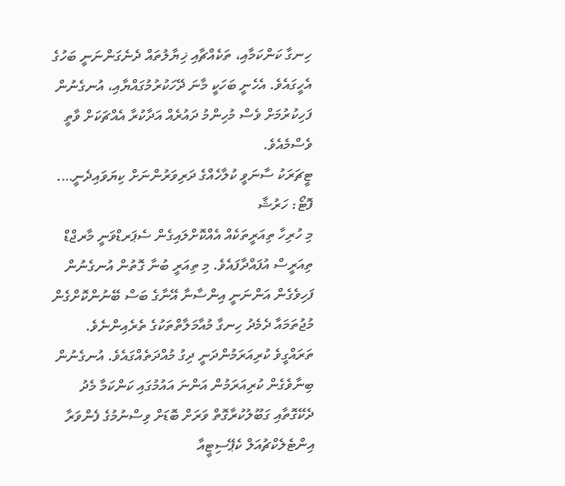ހިނގާ ކަންކަމާއި، ތަކެއްޗާއި ޚިޔާލުތައް ދެނެގަންނަނީ ބަހުގެ އެހީގައެވެ. އެހެނީ ބަހަކީ މާނަ ދޭހަކުރުމުގައްޔާއި، އުނގެނުން ފަހިކުރުމަށް ވެސް މުހިންމު ދައުރެއް އަދާކުރާ އެއްޗަކަށް ވާތީ ވެސްމެއެވެ.
ޓީޗަރަކު ސާނަވީ ކުލާހެއްގެ ދަރިވަރުންނަށް ކިޔަވައިދެނީ…. ފޮޓޯ: ހަރުޝާ
މި ހުރިހާ ތިއަރީތަކެއް އެއްކޮށްލައިގެން ސެޕަރޑްވަނީ މާރޖްޑް ތިއަރީސް އުފައްދާފައެވެ. މި ތިއަރީ ބުނާ ގޮތުން އުނގެނުން ފަހިވެގެން އަންނަނީ އިންސާނާ އޭނާގެ ބަސް ބޭނުންކޮށްގެން މުޖުތަމައާ ދެމެދު ހިނގާ މުއާމަލާތްތަކުގެ ތެރެއިންނެވެ. ތަރައްގީވެ ކުރިއަރަމުންދަނީ ދިގު މުއްދަތެއްގައެވެ. އުނގެނުން ބިނާވެގެން ކުރިއަރަމުން އަންނަ އައުމުގައި ކަންކަމާ މެދު ދެކޭގޮތާއި ގަބޫލުކުރާގޮތް ވަރަށް ބޮޑަށް ވިސްނުމުގެ ފެންވަރާ އިންޓެލެކްޗުއަލް ކެޕޭސިޓީއާ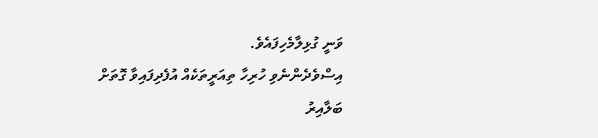ވަނީ ގުޅިލާމެހިފައެވެ.
އިސްވެދެންނެވި ހުރިހާ ތިއަރީތަކެއް އުފެދިފައިވާ ގޮތަށް ބަލާއިރު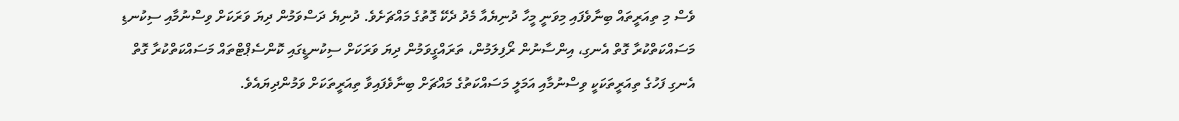ވެސް މި ތިއަރީތައް ބިނާވެފައި މިވަނީ މީހާ ދުނިޔެއާ މެދު ދެކޭ ގޮތުގެ މައްޗަށެވެ. ދުނިޔެ ދަސްވަމުން ދިޔަ ވަރަކަށް ވިސްނުމާއި ސިކުނޑި މަސައްކަތްކުރާ ގޮތް އެނގި، އިންސާނުން ރޯފިލަމުން، ތަރައްގީވަމުން ދިޔަ ވަރަކަށް ސިކުނޑީގައި ކޮންސެޕްޓްތައް މަސައްކަތްކުރާ ގޮތް އެނގި ފަހުގެ ތިއަރީތަކަކީ ވިސްނުމާއި އަމަލީ މަސައްކަތުގެ މައްޗަށް ބިނާވެފައިވާ ތިއަރީތަކަށް ވަމުންދިޔައެވެ.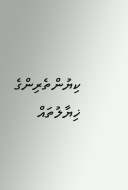ކިޔުންތެރިންގެ ޚިޔާލުތައް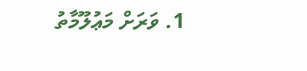1. ވަރަށް މަޢުލޫމާތު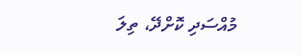މުއްސަދި ކޮށްދޭ، ތިލަ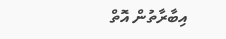އިބާރާތުން އޮތް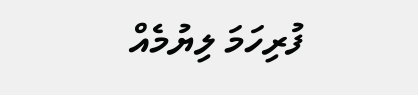ފުރިހަމަ ލިޔުމެއް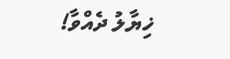ޚިޔާލު ދެއްވާ!